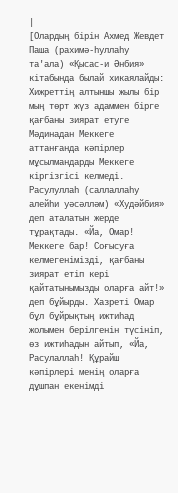|
[Олардың бірін Ахмед Жевдет Паша (рахимә-һуллаһу та'ала) «Қысас-и Әнбия» кітабында былай хикаялайды: Хижреттің алтыншы жылы бір мың төрт жүз адаммен бірге қағбаны зиярат етуге Мәдинадан Меккеге аттанғанда кәпірлер мұсылмандарды Меккеге кіргізгісі келмеді. Расулуллаһ (саллаллаһу алейһи уәсәлләм) «Худәйбия» деп аталатын жерде тұрақтады. «Йа, Омар! Меккеге бар! Соғысуға келмегенімізді, қағбаны зиярат етіп кері қайтатынымызды оларға айт!» деп бұйырды. Хазреті Омар бұл бұйрықтың ижтиһад жолымен берілгенін түсініп, өз ижтиһадын айтып, «Йа, Расулаллаһ! Құрайш кәпірлері менің оларға дұшпан екенімді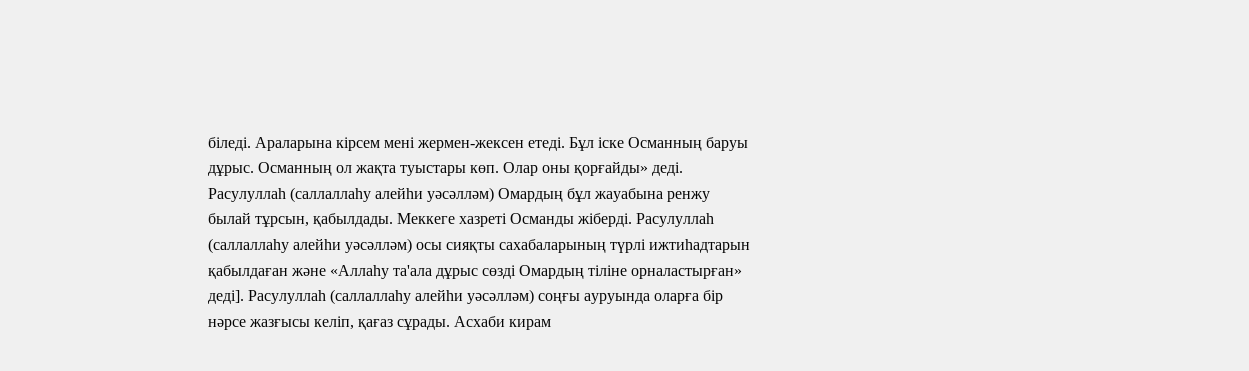біледі. Араларына кірсем мені жермен-жексен етеді. Бұл іске Османның баруы дұрыс. Османның ол жақта туыстары көп. Олар оны қорғайды» деді. Расулуллаһ (саллаллаһу алейһи уәсәлләм) Омардың бұл жауабына ренжу былай тұрсын, қабылдады. Меккеге хазреті Османды жіберді. Расулуллаһ (саллаллаһу алейһи уәсәлләм) осы сияқты сахабаларының түрлі ижтиһадтарын қабылдаған және «Аллаһу та'ала дұрыс сөзді Омардың тіліне орналастырған» деді]. Расулуллаһ (саллаллаһу алейһи уәсәлләм) соңғы ауруында оларға бір нәрсе жазғысы келіп, қағаз сұрады. Асхаби кирам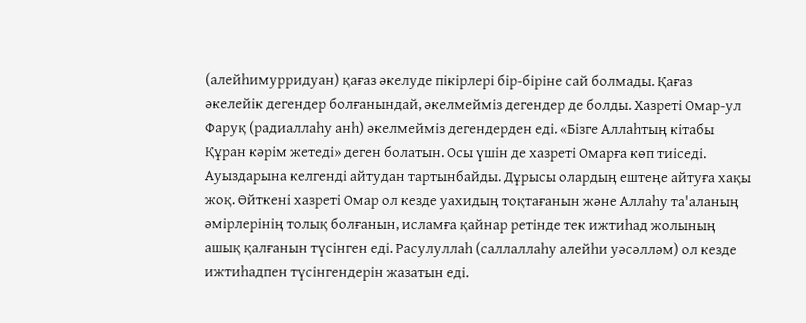(алейһимурридуан) қағаз әкелуде пікірлері бір-біріне сай болмады. Қағаз әкелейік дегендер болғанындай, әкелмейміз дегендер де болды. Хазреті Омар-ул Фаруқ (радиаллаһу анһ) әкелмейміз дегендерден еді. «Бізге Аллаһтың кітабы Құран кәрім жетеді» деген болатын. Осы үшін де хазреті Омарға көп тиіседі. Ауыздарына келгенді айтудан тартынбайды. Дұрысы олардың ештеңе айтуға хақы жоқ. Өйткені хазреті Омар ол кезде уахидың тоқтағанын және Аллаһу та'аланың әмірлерінің толық болғанын, исламға қайнар ретінде тек ижтиһад жолының ашық қалғанын түсінген еді. Расулуллаһ (саллаллаһу алейһи уәсәлләм) ол кезде ижтиһадпен түсінгендерін жазатын еді.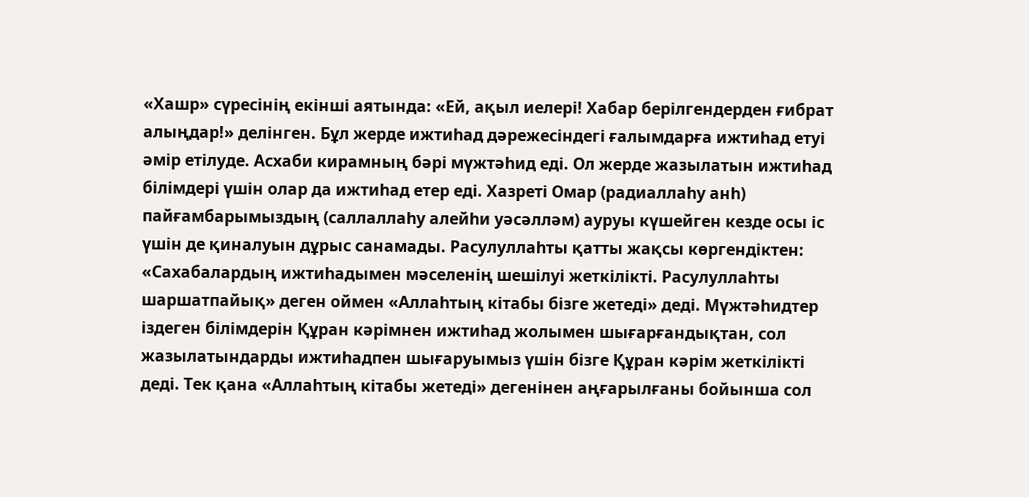«Хашр» сүресінің екінші аятында: «Ей, ақыл иелері! Хабар берілгендерден ғибрат алыңдар!» делінген. Бұл жерде ижтиһад дәрежесіндегі ғалымдарға ижтиһад етуі әмір етілуде. Асхаби кирамның бәрі мүжтәһид еді. Ол жерде жазылатын ижтиһад білімдері үшін олар да ижтиһад етер еді. Хазреті Омар (радиаллаһу анһ) пайғамбарымыздың (саллаллаһу алейһи уәсәлләм) ауруы күшейген кезде осы іс үшін де қиналуын дұрыс санамады. Расулуллаһты қатты жақсы көргендіктен: «Сахабалардың ижтиһадымен мәселенің шешілуі жеткілікті. Расулуллаһты шаршатпайық» деген оймен «Аллаһтың кітабы бізге жетеді» деді. Мүжтәһидтер іздеген білімдерін Құран кәрімнен ижтиһад жолымен шығарғандықтан, сол жазылатындарды ижтиһадпен шығаруымыз үшін бізге Құран кәрім жеткілікті деді. Тек қана «Аллаһтың кітабы жетеді» дегенінен аңғарылғаны бойынша сол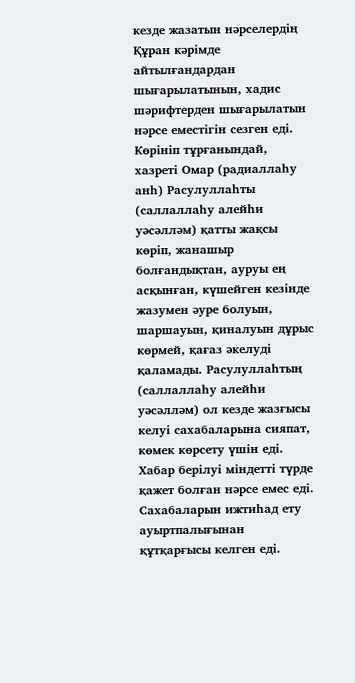кезде жазатын нәрселердің Құран кәрімде айтылғандардан шығарылатынын, хадис шәрифтерден шығарылатын нәрсе еместігін сезген еді. Көрініп тұрғанындай, хазреті Омар (радиаллаһу анһ) Расулуллаһты (саллаллаһу алейһи уәсәлләм) қатты жақсы көріп, жанашыр болғандықтан, ауруы ең асқынған, күшейген кезінде жазумен әуре болуын, шаршауын, қиналуын дұрыс көрмей, қағаз әкелуді қаламады. Расулуллаһтың (саллаллаһу алейһи уәсәлләм) ол кезде жазғысы келуі сахабаларына сияпат, көмек көрсету үшін еді. Хабар берілуі міндетті түрде қажет болған нәрсе емес еді. Сахабаларын ижтиһад ету ауыртпалығынан құтқарғысы келген еді.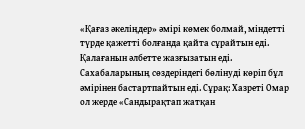«Қағаз әкеліңдер» әмірі көмек болмай, міндетті түрде қажетті болғанда қайта сұрайтын еді. Қалағанын әлбетте жазғызатын еді. Сахабаларының сөздеріндегі бөлінуді көріп бұл әмірінен бастартпайтын еді. Сұрақ: Хазреті Омар ол жерде «Сандырақтап жатқан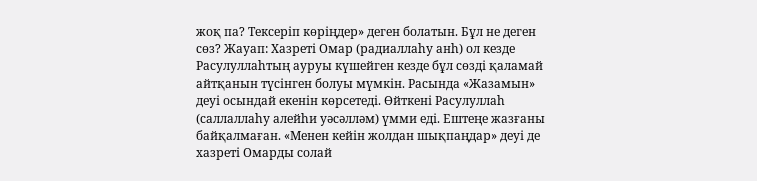жоқ па? Тексеріп көріңдер» деген болатын. Бұл не деген сөз? Жауап: Хазреті Омар (радиаллаһу анһ) ол кезде Расулуллаһтың ауруы күшейген кезде бұл сөзді қаламай айтқанын түсінген болуы мүмкін. Расында «Жазамын» деуі осындай екенін көрсетеді. Өйткені Расулуллаһ (саллаллаһу алейһи уәсәлләм) үмми еді. Ештеңе жазғаны байқалмаған. «Менен кейін жолдан шықпаңдар» деуі де хазреті Омарды солай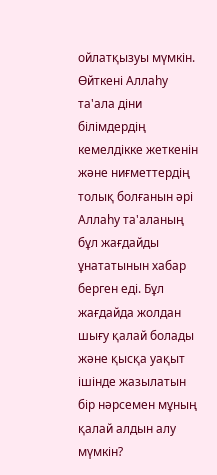ойлатқызуы мүмкін. Өйткені Аллаһу та'ала діни білімдердің кемелдікке жеткенін және ниғметтердің толық болғанын әрі Аллаһу та'аланың бұл жағдайды ұнататынын хабар берген еді. Бұл жағдайда жолдан шығу қалай болады және қысқа уақыт ішінде жазылатын бір нәрсемен мұның қалай алдын алу мүмкін?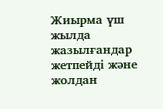Жиырма үш жылда жазылғандар жетпейді және жолдан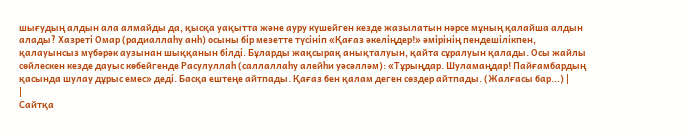шығудың алдын ала алмайды да, қысқа уақытта және ауру күшейген кезде жазылатын нәрсе мұның қалайша алдын алады? Хазреті Омар (радиаллаһу анһ) осыны бір мезетте түсініп «Қағаз әкеліңдер!» әмірінің пендешілікпен, қалауынсыз мүбәрәк аузынан шыққанын білді. Бұларды жақсырақ анықталуын, қайта сұралуын қалады. Осы жайлы сөйлескен кезде дауыс көбейгенде Расулуллаһ (саллаллаһу алейһи уәсәлләм): «Тұрыңдар. Шуламаңдар! Пайғамбардың қасында шулау дұрыс емес» деді. Басқа ештеңе айтпады. Қағаз бен қалам деген сөздер айтпады. (Жалғасы бар...) |
|
Сайтқа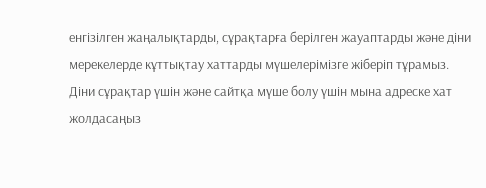енгізілген жаңалықтарды, сұрақтарға берiлген жауаптарды және дiни мерекелерде кұттықтау хаттарды мүшелерiмiзге жiберiп тұрамыз. Дiни сұрақтар үшiн және сайтқа мүше болу үшiн мына адреске хат жолдасаңыз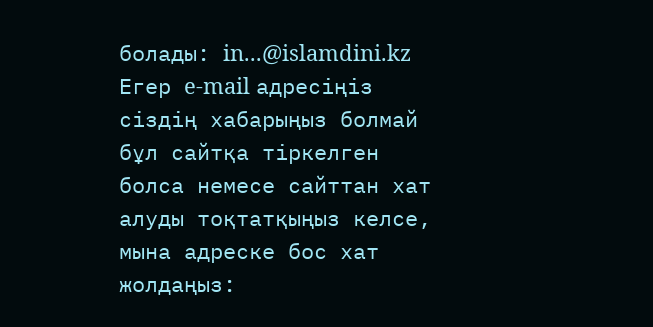болады: in...@islamdini.kz Егер e-mail адресiңiз сiздiң хабарыңыз болмай бұл сайтқа тiркелген болса немесе сайттан хат алуды тоқтатқыңыз келсе, мына адреске бос хат жолдаңыз: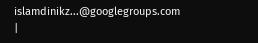islamdinikz...@googlegroups.com |